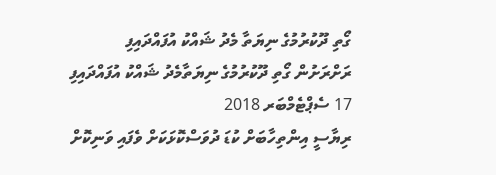ގޯތި ދޫކުރުމުގެ ނިޔަތާ މެދު ޝައްކު އުފައްދައިފި
ރަށްރަށުން ގޯތި ދޫކުރުމުގެ ނިޔަތާމެދު ޝައްކު އުފައްދައިފި
17 ސެޕްޓެމްބަރ 2018
ރިޔާސީ އިންތިހާބަށް ކުޑަ ދުވަސްކޮޅަކަށް ވެފައި ވަނިކޮށް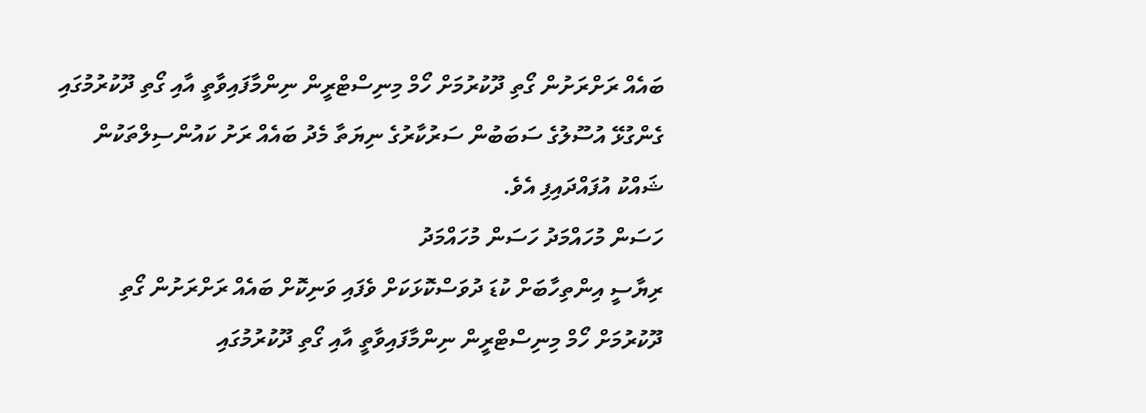ބައެއް ރަށްރަށުން ގޯތި ދޫކުރުމަށް ހޯމް މިނިސްޓްރީން ނިންމާފައިވާތީ އާއި ގޯތި ދޫކުރުމުގައި ގެންގުޅޭ އުސޫލުގެ ސަބަބުން ސަރުކާރުގެ ނިޔަތާ މެދު ބައެއް ރަށު ކައުންސިލްތަކުން ޝައްކު އުފައްދައިފި އެވެ.
ހަސަން މުހައްމަދު ހަސަން މުހައްމަދު
ރިޔާސީ އިންތިހާބަށް ކުޑަ ދުވަސްކޮޅަކަށް ވެފައި ވަނިކޮށް ބައެއް ރަށްރަށުން ގޯތި ދޫކުރުމަށް ހޯމް މިނިސްޓްރީން ނިންމާފައިވާތީ އާއި ގޯތި ދޫކުރުމުގައި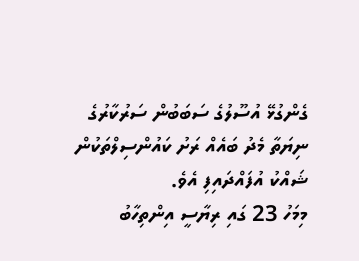ގެންގުޅޭ އުސޫލުގެ ސަބަބުން ސަރުކާރުގެ ނިޔަތާ މެދު ބައެއް ރަށު ކައުންސިލްތަކުން ޝައްކު އުފައްދައިފި އެވެ.
މިމަހު 23 ގައި ރިޔާސީ އިންތިހާބު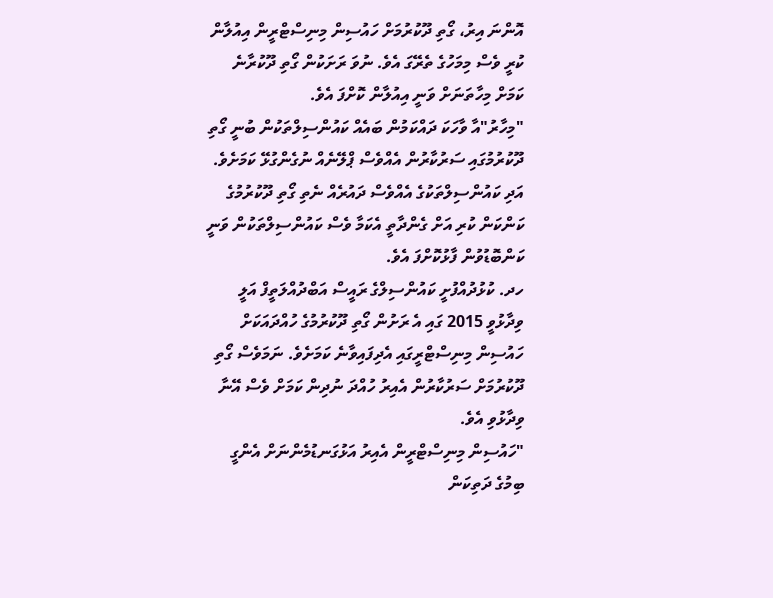އޮންނަ އިރު، ގޯތި ދޫކުރުމަށް ހައުސިން މިނިސްޓްރީން އިއުލާން ކުރީ ވެސް މިމަހުގެ ތެރޭގަ އެވެ. ނުވަ ރަށަކުން ގޯތި ދޫކުރާނެ ކަމަށް މިހާތަނަށް ވަނީ އިއުލާން ކޮށްފަ އެވެ.
"މިހާރު"އާ ވާހަކަ ދައްކަމުން ބައެއް ކައުންސިލްތަކުން ބުނީ ގޯތި ދޫކުރުމުގައި ސަރުކާރުން އެއްވެސް ޕްލޭނެއް ނުގެންގުޅޭ ކަމަށެވެ. އަދި ކައުންސިލްތަކުގެ އެއްވެސް ދައުރެއް ނެތި ގޯތި ދޫކުރުމުގެ ކަންކަން ކުރި އަށް ގެންދާތީ އެކަމާ ވެސް ކައުންސިލްތަކުން ވަނީ ކަންބޮޑުވުން ފާޅުކޮށްފަ އެވެ.
ހދ. ކުޅުދުއްފުށީ ކައުންސިލްގެ ރައީސް އަބްދުއްލަތީފް އަލީ ވިދާޅުވީ 2015 ގައި އެ ރަށުން ގޯތި ދޫކުރުމުގެ ހުއްދައަކަށް ހައުސިން މިނިސްޓްރީގައި އެދިފައިވާނެ ކަމަށެވެ. ނަމަވެސް ގޯތި ދޫކުރުމަށް ސަރުކާރުން އެއިރު ހުއްދަ ނުދިން ކަމަށް ވެސް އޭނާ ވިދާޅުވި އެވެ.
"ހައުސިން މިނިސްޓްރީން އެއިރު އަޅުގަނޑުމެންނަށް އެންގީ ބިމުގެ ދަތިކަން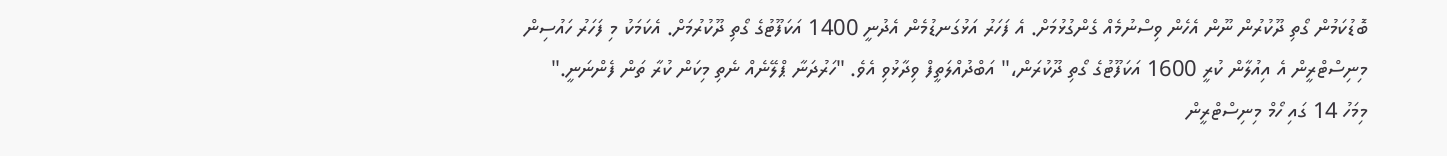ބޮޑުކަމުން ގޯތި ދޫކުރުން ނޫން އެހެން ވިސްނުމެއް ގެންގުޅުމަށް. އެ ފަހަރު އަޅުގަނޑުމެން އެދުނީ 1400 އަކަފޫޓުގެ ގޯތި ދޫކުރުމަށް. އެކަމަކު މި ފަހަރު ހައުސިން މިނިސްޓްރީން އެ އިއުލާން ކުރީ 1600 އަކަފޫޓުގެ ގޯތި ދޫކުރަން،" އަބްދުއްލަތީފް ވިދާޅުވި އެވެ. "ހަރުދަނާ ޕްލޭނެއް ނެތި މިކަން ކުރާ ތަން ފެންނަނީ."
މިމަހު 14 ގައި ހޯމް މިނިސްޓްރީން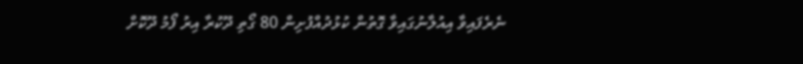ނެރެފައިވާ އިއުލާނުގައިވާ ގޮތުން ކުޅުދުއްފުށިން 80 ގޯތި ދޫކުރާ އިރު ފޯމު ދޫކޮށް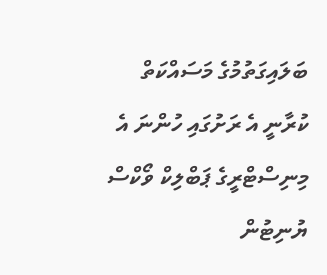ބަލައިގަތުމުގެ މަސައްކަތް ކުރާނީ އެ ރަށުގައި ހުންނަ އެ މިނިސްޓްރީގެ ޕަބްލިކް ވޯކްސް ޔުނިޓުން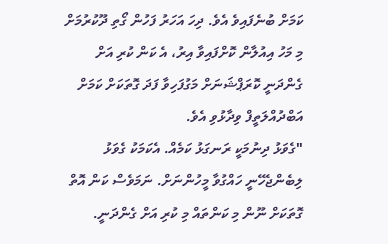ކަމަށް ބުނެފައިވެ އެވެ. ދިހަ އަހަރު ފަހުން ގޯތި ދޫކުރުމަށް މި މަހު އިއުލާން ކޮށްފައިވާ އިރު، އެ ކަން ކުރި އަށް ގެންދަނީ ކޮރަޕްޝަނަށް މަގުފަހިވާ ފަދަ ގޮތަކަށް ކަމަށް އަބްދުއްލަތީފް ވިދާޅުވި އެވެ.
"ގެވަޅު ދިނުމަކީ ރަނގަޅު ކަމެއް. އެކަމަކު ގެވަޅު ލިބެންޖެހޭނީ ހައްގުވާ މީހުންނަށް. ނަމަވެސް ކަން އޮތް ގޮތަކަށް ނޫން މި ކަންތައް މި ކުރި އަށް ގެންދަނީ.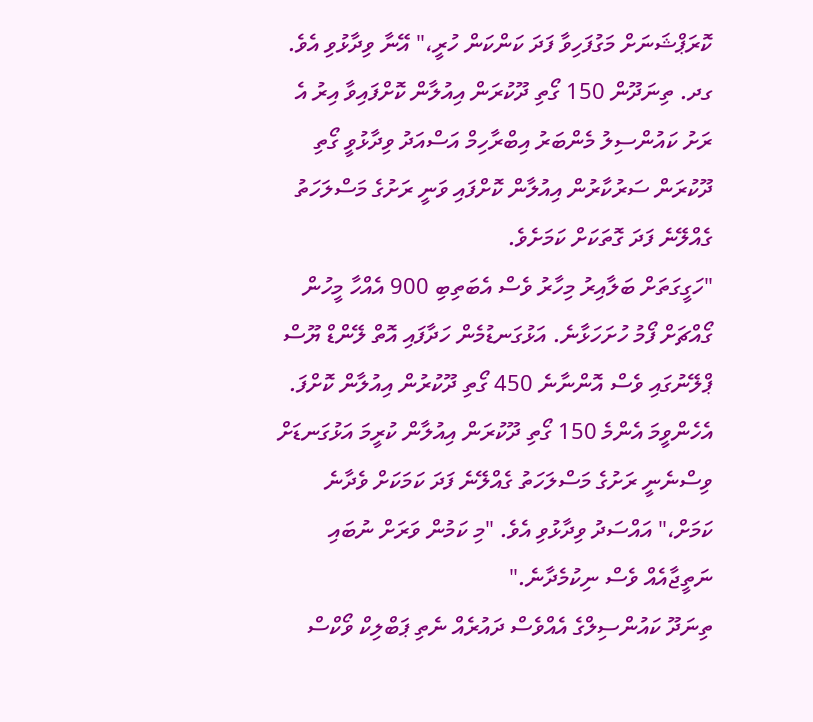ކޮރަޕްޝަނަށް މަގުފަހިވާ ފަދަ ކަންކަން ހުރީ،" އޭނާ ވިދާޅުވި އެވެ.
ގދ. ތިނަދޫން 150 ގޯތި ދޫކުރަން އިއުލާން ކޮށްފައިވާ އިރު އެ ރަށު ކައުންސިލު މެންބަރު އިބްރާހިމް އަސްއަދު ވިދާޅުވީ ގޯތި ދޫކުރަން ސަރުކާރުން އިއުލާން ކޮށްފައި ވަނީ ރަށުގެ މަސްލަހަތު ގެއްލޭނެ ފަދަ ގޮތަކަށް ކަމަށެވެ.
"ހަގީގަތަށް ބަލާއިރު މިހާރު ވެސް އެބަތިބި 900 އެއްހާ މީހުން ގޯއްޗަށް ފޯމު ހުށަހަޅާނެ. އަޅުގަނޑުމެން ހަދާފައި އޮތް ލޭންޑް ޔޫސް ޕްލޭނުގައި ވެސް އޮންނާނެ 450 ގޯތި ދޫކުރުން އިއުލާން ކޮށްފަ. އެހެންވީމަ އެންމެ 150 ގޯތި ދޫކުރަން އިއުލާން ކުރީމަ އަޅުގަނޑަށް ވިސްނެނީ ރަށުގެ މަސްލަހަތު ގެއްލޭނެ ފަދަ ކަމަކަށް ވެދާނެ ކަމަށް،" އައްސަދު ވިދާޅުވި އެވެ. "މި ކަމުން ވަރަށް ނުބައި ނަތީޖާއެއް ވެސް ނިކުމެދާނެ."
ތިނަދޫ ކައުންސިލްގެ އެއްވެސް ދައުރެއް ނެތި ޕަބްލިކް ވޯކްސް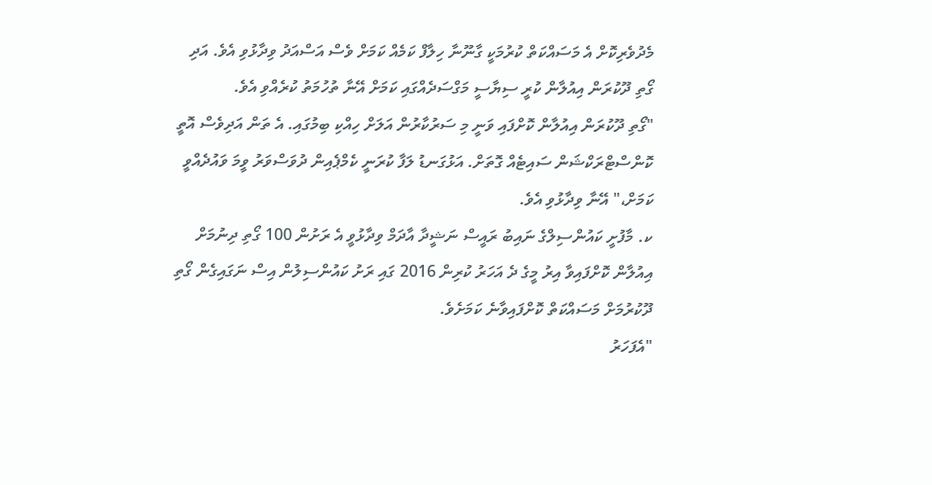މެދުވެރިކޮށް އެ މަސައްކަތް ކުރުމަކީ ގާނޫނާ ހިލާފް ކަމެއް ކަމަށް ވެސް އަސްއަދު ވިދާޅުވި އެވެ. އަދި ގޯތި ދޫކުރަން އިއުލާން ކުރީ ސިޔާސީ މަގްސަދެއްގައި ކަމަށް އޭނާ ތުހުމަތު ކުރެއްވި އެވެ.
"ގޯތި ދޫކުރަން އިއުލާން ކޮށްފައި ވަނީ މި ސަރުކާރުން އަލަށް ހިއްކި ބިމުގައި. އެ ތަން އަދިވެސް އޮތީ ކޮންސްޓްރަކްޝަން ސައިޓެއް ގޮތަށް. އަޅުގަނޑު ލަފާ ކުރަނީ ކެމްޕެއިން ދުވަސްވަރު ވީމަ ވައުދެއްވީ ކަމަށް،" އޭނާ ވިދާޅުވި އެވެ.
ކ. މާފުށީ ކައުންސިލްގެ ނައިބު ރައީސް ނަޝީދާ އާދަމް ވިދާޅުވީ އެ ރަށުން 100 ގޯތި ދިނުމަށް އިއުލާން ކޮށްފައިވާ އިރު މީގެ ދެ އަހަރު ކުރިން 2016 ގައި ރަށު ކައުންސިލުން އިސް ނަގައިގެން ގޯތި ދޫކުރުމަށް މަސައްކަތް ކޮށްފައިވާނެ ކަމަށެވެ.
"އެފަހަރު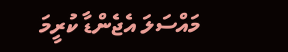މައްސަލަ އެޖެންޑާ ކުރީމަ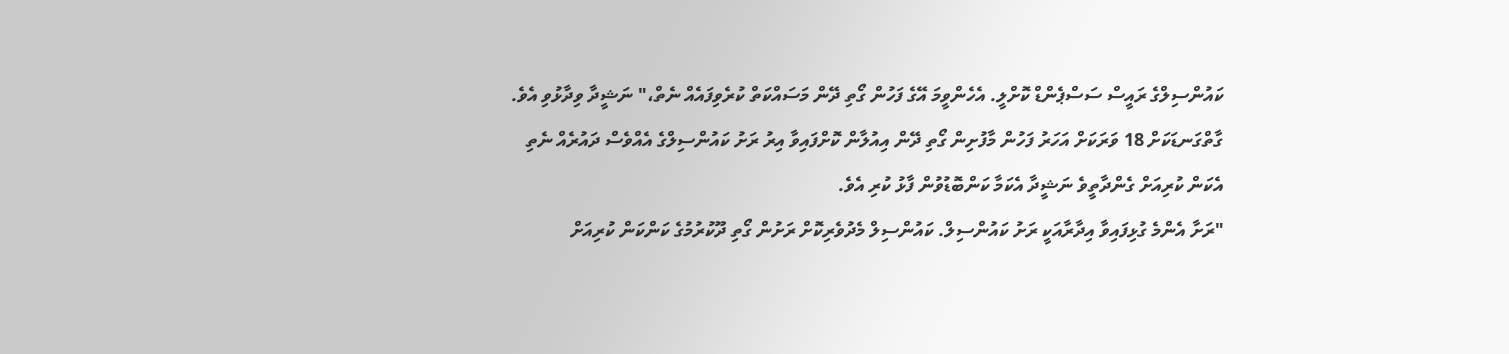ކައުންސިލްގެ ރައީސް ސަސްޕެންޑް ކޮށްލީ. އެހެންވީމަ އޭގެ ފަހުން ގޯތި ދޭން މަސައްކަތް ކުރެވިފައެއް ނެތް،" ނަޝީދާ ވިދާޅުވި އެވެ.
ގާތްގަނޑަކަށް 18 ވަރަކަށް އަހަރު ފަހުން މާފުށިން ގޯތި ދޭން އިއުލާން ކޮށްފައިވާ އިރު ރަށު ކައުންސިލްގެ އެއްވެސް ދައުރެއް ނެތި އެކަން ކުރިއަށް ގެންދާތީވެ ނަޝީދާ އެކަމާ ކަންބޮޑުވުން ފާޅު ކުރި އެވެ.
"ރަށާ އެންމެ ގުޅިފައިވާ އިދާރާއަކީ ރަށު ކައުންސިލް. ކައުންސިލް މެދުވެރިކޮށް ރަށުން ގޯތި ދޫކުރުމުގެ ކަންކަން ކުރިއަށް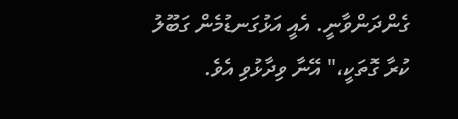ގެންދަންވާނީ. އެއީ އަޅުގަނޑުމެން ގަބޫލު ކުރާ ގޮތަކީ،" އޭނާ ވިދާޅުވި އެވެ.